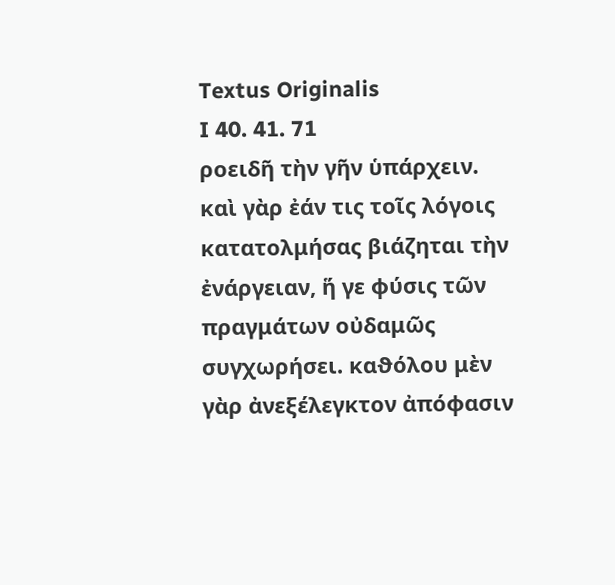Textus Originalis
I 40. 41. 71
ροειδῆ τὴν γῆν ὑπάρχειν. καὶ γὰρ ἐάν τις τοῖς λόγοις κατατολμήσας βιάζηται τὴν ἐνάργειαν, ἥ γε φύσις τῶν πραγμάτων οὐδαμῶς συγχωρήσει. καϑόλου μὲν γὰρ ἀνεξέλεγκτον ἀπόφασιν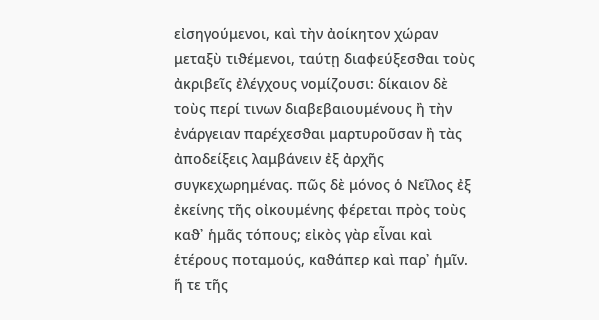εἰσηγούμενοι, καὶ τὴν ἀοίκητον χώραν μεταξὺ τιϑέμενοι, ταύτῃ διαφεύξεσϑαι τοὺς ἀκριβεῖς ἐλέγχους νομίζουσι: δίκαιον δὲ τοὺς περί τινων διαβεβαιουμένους ἢ τὴν ἐνάργειαν παρέχεσϑαι μαρτυροῦσαν ἢ τὰς ἀποδείξεις λαμβάνειν ἐξ ἀρχῆς συγκεχωρημένας. πῶς δὲ μόνος ὁ Νεῖλος ἐξ ἐκείνης τῆς οἰκουμένης φέρεται πρὸς τοὺς καϑ᾽ ἡμᾶς τόπους; εἰκὸς γὰρ εἶναι καὶ ἑτέρους ποταμούς, καϑάπερ καὶ παρ᾽ ἡμῖν. ἥ τε τῆς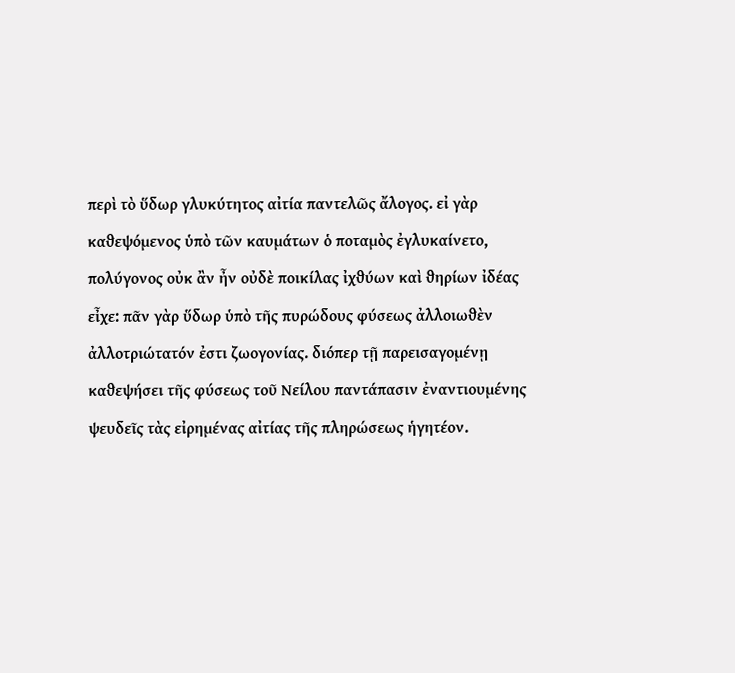περὶ τὸ ὕδωρ γλυκύτητος αἰτία παντελῶς ἄλογος. εἰ γὰρ καϑεψόμενος ὑπὸ τῶν καυμάτων ὁ ποταμὸς ἐγλυκαίνετο, πολύγονος οὐκ ἂν ἦν οὐδὲ ποικίλας ἰχϑύων καὶ ϑηρίων ἰδέας εἶχε: πᾶν γὰρ ὕδωρ ὑπὸ τῆς πυρώδους φύσεως ἀλλοιωϑὲν ἀλλοτριώτατόν ἐστι ζωογονίας. διόπερ τῇ παρεισαγομένῃ καϑεψήσει τῆς φύσεως τοῦ Νείλου παντάπασιν ἐναντιουμένης ψευδεῖς τὰς εἰρημένας αἰτίας τῆς πληρώσεως ἡγητέον.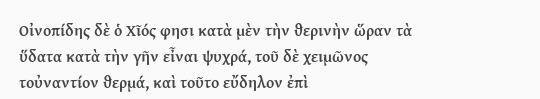Οἰνοπίδης δὲ ὁ Χῖός φησι κατὰ μὲν τὴν ϑερινὴν ὥραν τὰ ὕδατα κατὰ τὴν γῆν εἶναι ψυχρά, τοῦ δὲ χειμῶνος τοὐναντίον ϑερμά, καὶ τοῦτο εὔδηλον ἐπὶ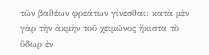τῶν βαϑέων φρεάτων γίνεσϑαι: κατὰ μὲν γὰρ τὴν ἀκμὴν τοῦ χειμῶνος ἥκιστα τὸ ὕδωρ ἐν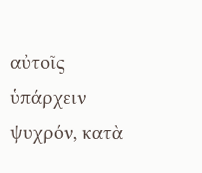αὐτοῖς ὑπάρχειν ψυχρόν, κατὰ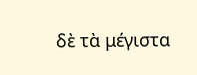δὲ τὰ μέγιστα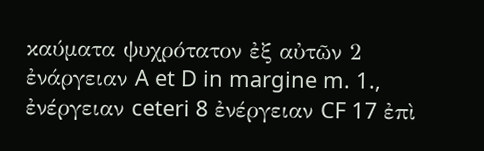καύματα ψυχρότατον ἐξ αὐτῶν 2 ἐνάργειαν A et D in margine m. 1., ἐνέργειαν ceteri 8 ἐνέργειαν CF 17 ἐπὶ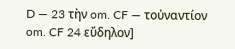D — 23 τὴν om. CF — τοὐναντίον om. CF 24 εὔδηλον]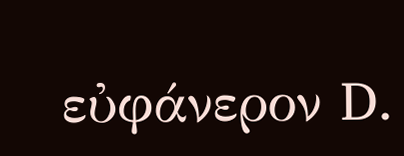εὐφάνερον D.